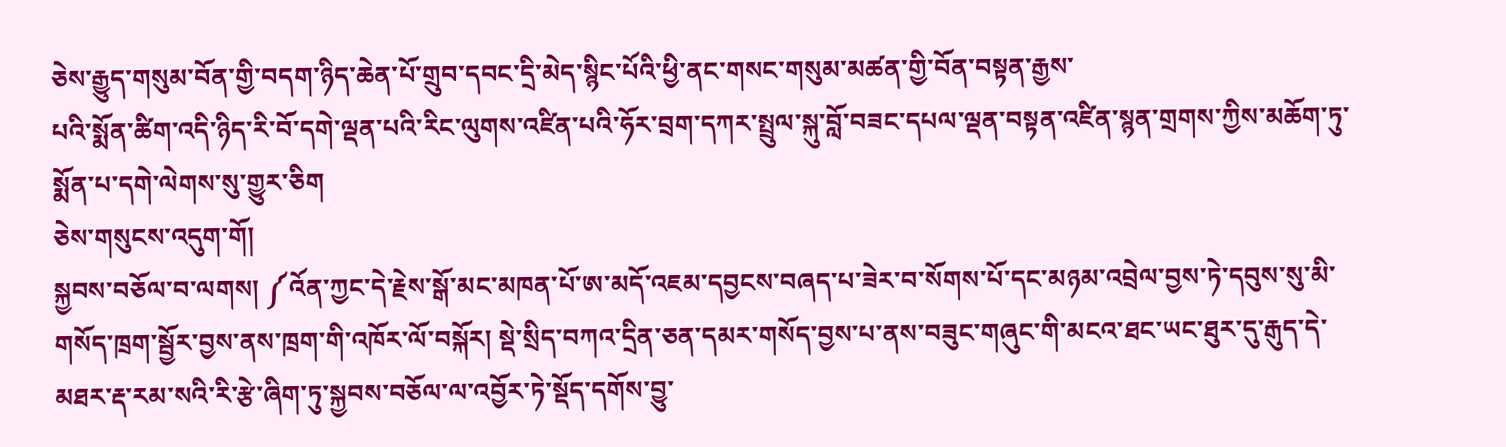ཅེས་རྒྱུད་གསུམ་བོན་གྱི་བདག་ཉིད་ཆེན་པོ་གྲུབ་དབང་དྲི་མེད་སྙིང་པོའི་ཕྱི་ནང་གསང་གསུམ་མཚན་གྱི་བོན་བསྟན་རྒྱས་
པའི་སྨོན་ཚིག་འདི་ཉིད་རི་བོ་དགེ་ལྡན་པའི་རིང་ལུགས་འཛིན་པའི་ཧོར་བྲག་དཀར་སྤྲུལ་སྐུ་བློ་བཟང་དཔལ་ལྡན་བསྟན་འཛིན་སྙན་གྲགས་ཀྱིས་མཆོག་ཏུ་སྨོན་པ་དགེ་ལེགས་སུ་གྱུར་ཅིག
ཅེས་གསུངས་འདུག་གོ།
སྐྱབས་བཅོལ་བ་ལགས། ༼འོན་ཀྱང་དེ་རྗེས་སྒོ་མང་མཁན་པོ་ཨ་མདོ་འཇམ་དབྱངས་བཞད་པ་ཟེར་བ་སོགས་པོ་དང་མཉམ་འབྲེལ་བྱས་ཏེ་དབུས་སུ་མི་གསོད་ཁྲག་སྦྱོར་བྱས་ནས་ཁྲག་གི་འཁོར་ལོ་བསྐོར། སྡེ་སྲིད་བཀའ་དྲིན་ཅན་དམར་གསོད་བྱས་པ་ནས་བཟུང་གཞུང་གི་མངའ་ཐང་ཡང་ཐུར་དུ་རྒུད་དེ་མཐར་རྡ་རམ་སའི་རི་རྩེ་ཞིག་ཏུ་སྐྱབས་བཅོལ་ལ་འབྱོར་ཏེ་སྡོད་དགོས་བྱུ་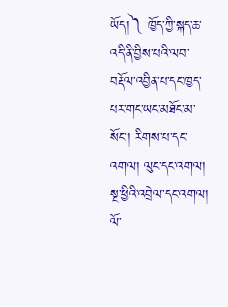ཡོད།༽ ཁྱོད་ཀྱི་སྐད་ཆ་འདི་ནི་བྱིས་པའི་ལབ་བརྡོལ་འབྱིན་པ་དང་ཁྱད་པར་གང་ཡང་མཐོང་མ་སོང་། རིགས་པ་དང་འགལ། ལུང་དང་འགལ། སྔ་ཕྱིའི་འབྲེལ་དང་འགལ། ལོ་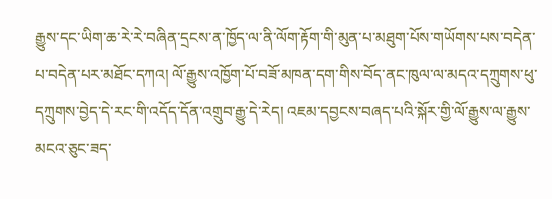རྒྱུས་དང་ཡིག་ཆ་རེ་རེ་བཞིན་དྲངས་ན་ཁྱོད་ལ་ནི་ལོག་རྟོག་གི་མུན་པ་མཐུག་པོས་གཡོགས་པས་བདེན་པ་བདེན་པར་མཐོང་དཀའ། ལོ་རྒྱུས་འཁྱོག་པོ་བཟོ་མཁན་དག་གིས་བོད་ནང་ཁུལ་ལ་མདའ་དཀྲུགས་ཕུ་དཀྲུགས་བྱེད་དེ་རང་གི་འདོད་དོན་འགྲུབ་རྒྱུ་དེ་རེད། འཇམ་དབྱངས་བཞད་པའི་སྐོར་གྱི་ལོ་རྒྱུས་ལ་རྒྱུས་མངའ་ཅུང་ཟད་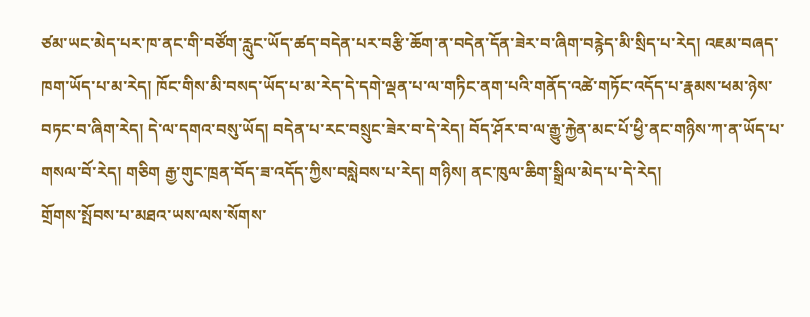ཙམ་ཡང་མེད་པར་ཁ་ནང་གི་བཙོག་རླུང་ཡོད་ཚད་བདེན་པར་བརྩི་ཆོག་ན་བདེན་དོན་ཟེར་བ་ཞིག་བརྙེད་མི་སྲིད་པ་རེད། འཇམ་བཞད་ཁག་ཡོད་པ་མ་རེད། ཁོང་གིས་མི་བསད་ཡོད་པ་མ་རེད་དེ་དགེ་ལྡན་པ་ལ་གཏིང་ནག་པའི་གནོད་འཚེ་གཏོང་འདོད་པ་རྣམས་ཕམ་ཉེས་བཏང་བ་ཞིག་རེད། དེ་ལ་དགའ་བསུ་ཡོད། བདེན་པ་རང་བསྲུང་ཟེར་བ་དེ་རེད། བོད་ཤོར་བ་ལ་རྒྱུ་རྐྱེན་མང་པོ་ཕྱི་ནང་གཉིས་ཀ་ན་ཡོད་པ་གསལ་བོ་རེད། གཅིག རྒྱ་གུང་ཁྲན་བོད་ཟ་འདོད་ཀྱིས་བསླེབས་པ་རེད། གཉིས། ནང་ཁུལ་ཆིག་སྒྲིལ་མེད་པ་དེ་རེད།
གྲོགས་སྤོབས་པ་མཐའ་ཡས་ལས་སོགས་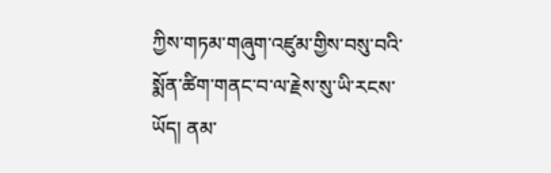ཀྱིས་གཏམ་གཞུག་འཛུམ་གྱིས་བསུ་བའི་སྨོན་ཚིག་གནང་བ་ལ་རྗེས་སུ་ཡི་རངས་ཡོད། ནམ་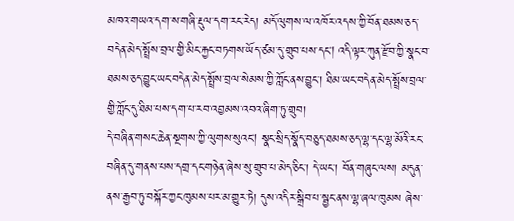མཁའ་གཡའ་དག་ས་གཞི་རྡུལ་དག་རང་རེད། མདོ་ལུགས་ལ་འཁོར་འདས་ཀྱི་བོན་ཐམས་ཅད་བདེན་མེད་སྤྲོས་བྲལ་གྱི་མིང་རྐྱང་བཏགས་ཡོད་ཙམ་དུ་གྲུབ་པས་དང། འདི་ལྟར་ཀུན་རྫོབ་ཀྱི་སྣང་བ་ཐམས་ཅད་བྱུང་ཡང་བདེན་མེད་སྤྲོས་བྲལ་སེམས་ཀྱི་ཀློང་ནས་བྱུང་། ཐིམ་ཡང་བདེན་མེད་སྤྲོས་བྲལ་གྱི་ཀློང་དུ་ཐིམ་པས་དག་པ་རབ་འབྱམས་འབའ་ཞིག་ཏུ་གྲུབ།
དེ་བཞིན་གསང་ཆེན་སྔགས་ཀྱི་ལུགས་སུའང། སྣང་སྲིད་སྣོད་བཅུད་ཐམས་ཅད་ལྷ་དང་ལྷ་མོའི་རང་བཞིན་དུ་གནས་པས་དགྲ་དང་གཉེན་ཞེས་སུ་གྲུབ་པ་མེད་ཅིང་། དེ་ཡང་། བོན་གཞུང་ལས། མདུན་ནས་རྒྱབ་ཏུ་བསྐོར་ཀྱང་ཁུམས་པར་མ་གྱུར་ཏེ། དུས་འདིར་སྒྲིབ་པ་སྦྱང་ནས་ལྷ་ཞལ་ཁུམས ཞེས་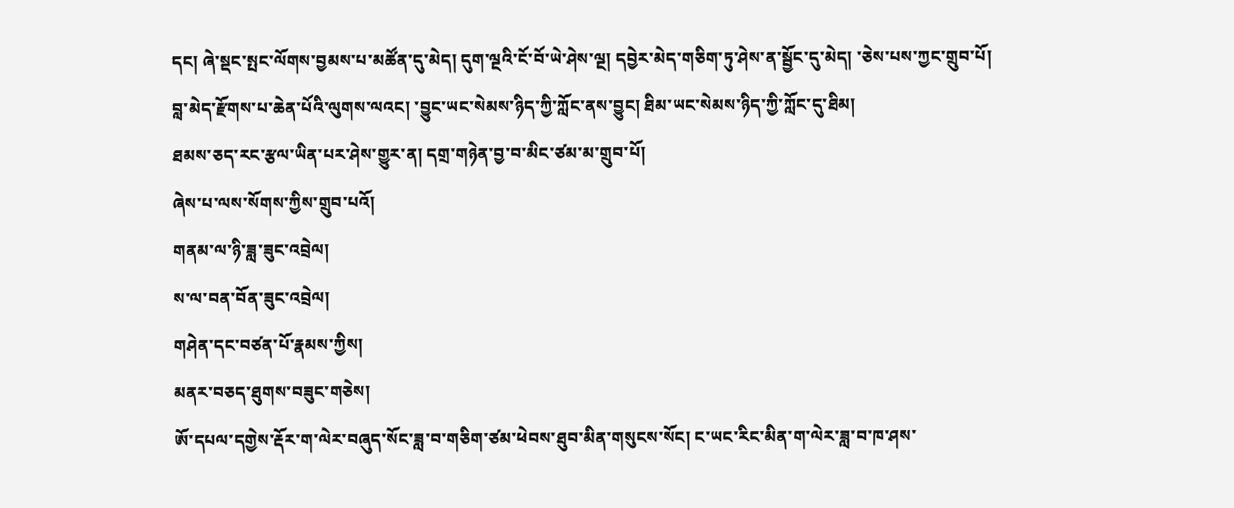དང། ཞེ་སྡང་སྤང་ལོགས་བྱམས་པ་མཚོན་དུ་མེད། དུག་ལྔའི་ངོ་བོ་ཡེ་ཤེས་ལྔ། དབྱེར་མེད་གཅིག་ཏུ་ཤེས་ན་སྦྱོང་དུ་མེད། ་ཅེས་པས་ཀྱང་གྲུབ་པོ།
བླ་མེད་རྫོགས་པ་ཆེན་པོའི་ལུགས་ལའང། ་བྱུང་ཡང་སེམས་ཉིད་ཀྱི་ཀློང་ནས་བྱུང། ཐིམ་ཡང་སེམས་ཉིད་ཀྱི་ཀློང་དུ་ཐིམ།
ཐམས་ཅད་རང་རྩལ་ཡིན་པར་ཤེས་གྱུར་ན། དགྲ་གཉེན་བྱ་བ་མིང་ཙམ་མ་གྲུབ་པོ།
ཞེས་པ་ལས་སོགས་ཀྱིས་གྲུབ་པའོ།
གནམ་ལ་ཉི་ཟླ་ཟུང་འབྲེལ།
ས་ལ་བན་བོན་ཟུང་འབྲེལ།
གཤེན་དང་བཙན་པོ་རྣམས་ཀྱིས།
མནར་བཅད་ཐུགས་བཟུང་གཅེས།
ཨོ་དཔལ་དགྱེས་རྡོར་ག་ལེར་བཞུད་སོང་ཟླ་བ་གཅིག་ཙམ་ཕེབས་ཐུབ་མིན་གསུངས་སོང། ང་ཡང་རིང་མིན་ག་ལེར་ཟླ་བ་ཁ་ཤས་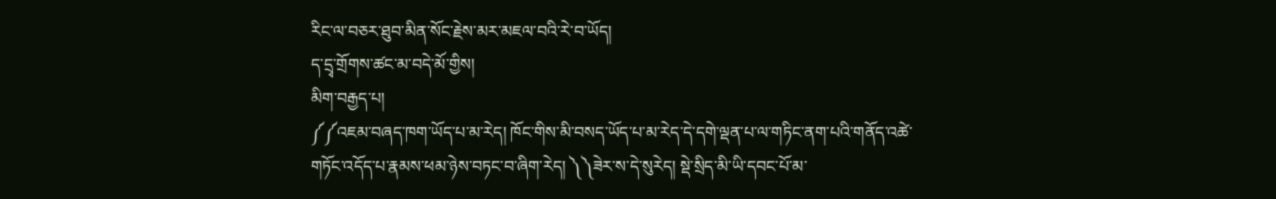རིང་ལ་བཅར་ཐུབ་མིན་སོང་རྗེས་མར་མཇལ་བའི་རེ་བ་ཡོད།
ད་དྲྭ་གྲོགས་ཚང་མ་བདེ་མོ་གྱིས།
མིག་བརྒྱད་པ།
༼༼འཇམ་བཞད་ཁག་ཡོད་པ་མ་རེད། ཁོང་གིས་མི་བསད་ཡོད་པ་མ་རེད་དེ་དགེ་ལྡན་པ་ལ་གཏིང་ནག་པའི་གནོད་འཚེ་གཏོང་འདོད་པ་རྣམས་ཕམ་ཉེས་བཏང་བ་ཞིག་རེད། ༽༽ཟེར་ས་དེ་སུརེད། སྡེ་སྲིད་མི་ཡི་དབང་པོ་མ་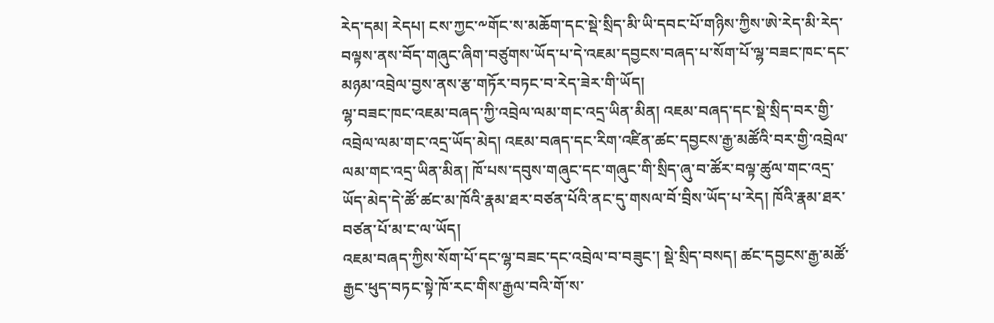རེད་དམ། རེདཔ། ངས་ཀྱང་༸གོང་ས་མཆོག་དང་སྡེ་སྲིད་མི་ཡི་དབང་པོ་གཉིས་ཀྱིས་ཨེ་རེད་མི་རེད་བལྟས་ནས་བོད་གཞུང་ཞིག་བཙུགས་ཡོད་པ་དེ་འཇམ་དབྱངས་བཞད་པ་སོག་པོ་ལྷ་བཟང་ཁང་དང་མཉམ་འབྲེལ་བྱས་ནས་རྩ་གཏོར་བཏང་བ་རེད་ཟེར་གི་ཡོད།
ལྷ་བཟང་ཁང་འཇམ་བཞད་ཀྱི་འབྲེལ་ལམ་གང་འདྲ་ཡིན་མིན། འཇམ་བཞད་དང་སྡེ་སྲིད་བར་གྱི་འབྲེལ་ལམ་གང་འདྲ་ཡོད་མེད། འཇམ་བཞད་དང་རིག་འཛིན་ཚང་དབྱངས་རྒྱ་མཚོའི་བར་གྱི་འབྲེལ་ལམ་གང་འདྲ་ཡིན་མིན། ཁོ་པས་དབུས་གཞུང་དང་གཞུང་གི་སྲིད་ཞུ་བ་ཚོར་བལྟ་ཚུལ་གང་འདྲ་ཡོད་མེད་དེ་ཚོ་ཚང་མ་ཁོའི་རྣམ་ཐར་བཙན་པོའི་ནང་དུ་གསལ་བོ་བྲིས་ཡོད་པ་རེད། ཁོའི་རྣམ་ཐར་བཙན་པོ་མ་ང་ལ་ཡོད།
འཇམ་བཞད་ཀྱིས་སོག་པོ་དང་ལྷ་བཟང་དང་འབྲེལ་བ་བཟུང་། སྡེ་སྲིད་བསད། ཚང་དབྱངས་རྒྱ་མཚོ་རྒྱང་ཕུད་བཏང་སྟེ་ཁོ་རང་གིས་རྒྱལ་བའི་གོ་ས་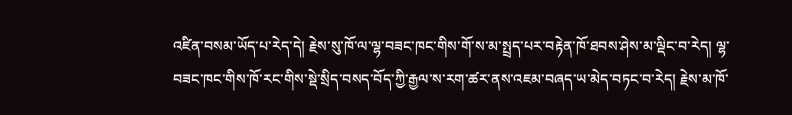འཛིན་བསམ་ཡོད་པ་རེད་དེ། རྗེས་སུ་ཁོ་ལ་ལྷ་བཟང་ཁང་གིས་གོ་ས་མ་སྤྲད་པར་བརྟེན་ཁོ་ཐབས་ཤེས་མ་ལྡིང་བ་རེད། ལྷ་བཟང་ཁང་གིས་ཁོ་རང་གིས་སྡེ་སྲིད་བསད་བོད་ཀྱི་རྒྱལ་ས་རག་ཚར་ནས་འཇམ་བཞད་ཡ་མེད་བཏང་བ་རེད། རྗེས་མ་ཁོ་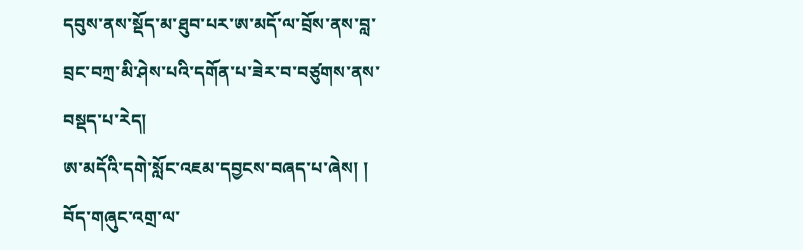དབུས་ནས་སྡོད་མ་ཐུབ་པར་ཨ་མདོ་ལ་བྲོས་ནས་བླ་བྲང་བཀྲ་མི་ཤེས་པའི་དགོན་པ་ཟེར་བ་བཙུགས་ནས་བསྡད་པ་རེད།
ཨ་མདོའི་དགེ་སློང་འཇམ་དབྱངས་བཞད་པ་ཞེས། །
བོད་གཞུང་འགྲ་ལ་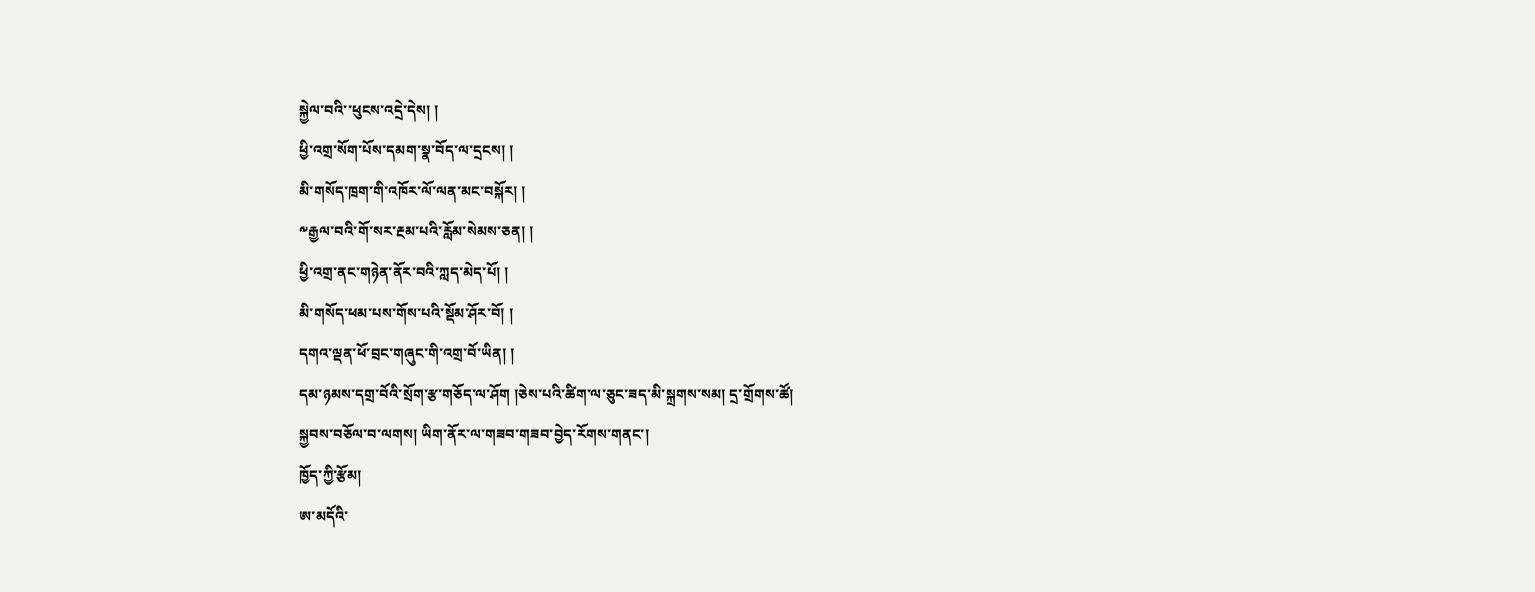སྐྱེལ་བའི་་ཕུངས་འདྲེ་དེས། །
ཕྱི་འགྲ་སོག་པོས་དམག་སྣ་བོད་ལ་དྲངས། །
མི་གསོད་ཁྲག་གི་འཁོར་ལོ་ལན་མང་བསྐོར། །
༸རྒྱལ་བའི་གོ་སར་རྔམ་པའི་རློམ་སེམས་ཅན། །
ཕྱི་འགྲ་ནང་གཉེན་ནོར་བའི་ཀླད་མེད་པོ། །
མི་གསོད་ཕམ་པས་གོས་པའི་སྡོམ་ཤོར་བོ། །
དགའ་ལྡན་ཕོ་བྲང་གཞུང་གི་འགྲ་བོ་ཡིན། །
དམ་ཉམས་དགྲ་བོའི་སྲོག་རྩ་གཅོད་ལ་ཤོག །ཅེས་པའི་ཚིག་ལ་ཅུང་ཟད་མི་སྐྲགས་སམ། དྲ་གྲོགས་ཚོ།
སྐྱབས་བཅོལ་བ་ལགས། ཡིག་ནོར་ལ་གཟབ་གཟབ་བྱེད་རོགས་གནང་།
ཁྱོད་ཀྱི་རྩོམ།
ཨ་མདོའི་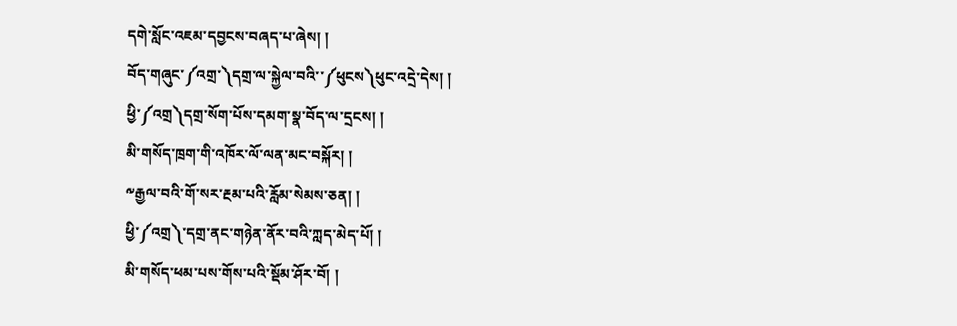དགེ་སློང་འཇམ་དབྱངས་བཞད་པ་ཞེས། །
བོད་གཞུང་༼འགྲ་༽དགྲ་ལ་སྐྱེལ་བའི་་༼ཕུངས༽ཕུང་འདྲེ་དེས། །
ཕྱི་༼འགྲ༽དགྲ་སོག་པོས་དམག་སྣ་བོད་ལ་དྲངས། །
མི་གསོད་ཁྲག་གི་འཁོར་ལོ་ལན་མང་བསྐོར། །
༸རྒྱལ་བའི་གོ་སར་རྔམ་པའི་རློམ་སེམས་ཅན། །
ཕྱི་༼འགྲ༽་དགྲ་ནང་གཉེན་ནོར་བའི་ཀླད་མེད་པོ། །
མི་གསོད་ཕམ་པས་གོས་པའི་སྡོམ་ཤོར་བོ། །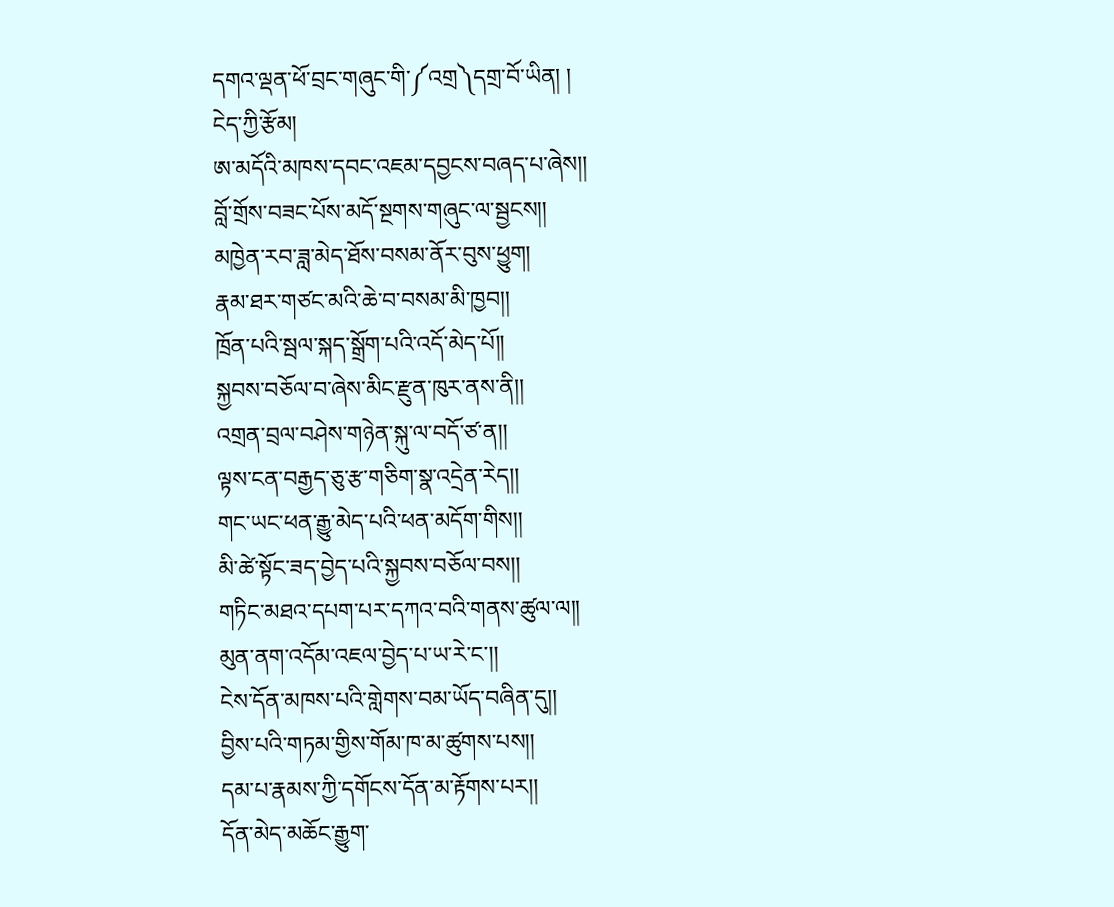དགའ་ལྡན་ཕོ་བྲང་གཞུང་གི་༼འགྲ༽དགྲ་བོ་ཡིན། །
ངེད་ཀྱི་རྩོམ།
ཨ་མདོའི་མཁས་དབང་འཇམ་དབྱངས་བཞད་པ་ཞེས།།
བློ་གྲོས་བཟང་པོས་མདོ་སྔགས་གཞུང་ལ་སྦྱངས།།
མཁྱེན་རབ་ཟླ་མེད་ཐོས་བསམ་ནོར་བུས་ཕྱུག།
རྣམ་ཐར་གཙང་མའི་ཆེ་བ་བསམ་མི་ཁྱབ།།
ཁྲོན་པའི་སྦལ་སྐད་སྒྲོག་པའི་འདོ་མེད་པོ།།
སྐྱབས་བཅོལ་བ་ཞེས་མིང་རྫུན་ཁུར་ནས་ནི།།
འགྲན་བྲལ་བཤེས་གཉེན་སྐུ་ལ་བདོ་ཙ་ན།།
ལྟས་ངན་བརྒྱད་ཅུ་རྩ་གཅིག་སྣ་འདྲེན་རེད།།
གང་ཡང་ཕན་རྒྱུ་མེད་པའི་ཕན་མདོག་གིས།།
མི་ཚེ་སྟོང་ཟད་བྱེད་པའི་སྐྱབས་བཅོལ་བས།།
གཏིང་མཐའ་དཔག་པར་དཀའ་བའི་གནས་ཚུལ་ལ།།
མུན་ནག་འདོམ་འཇལ་བྱེད་པ་ཡ་རེ་ང་།།
ངེས་དོན་མཁས་པའི་གླེགས་བམ་ཡོད་བཞིན་དུ།།
བྱིས་པའི་གཏམ་གྱིས་གོམ་ཁ་མ་ཚུགས་པས།།
དམ་པ་རྣམས་ཀྱི་དགོངས་དོན་མ་རྟོགས་པར།།
དོན་མེད་མཆོང་རྒྱུག་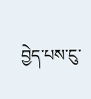བྱེད་པས་ངུ་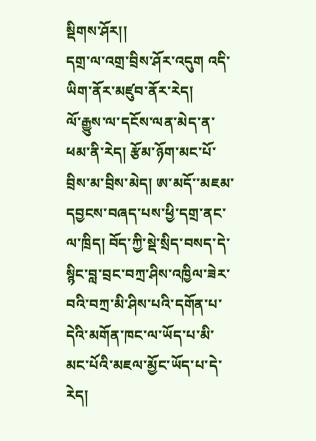སྡིགས་ཤོར།།
དགྲ་ལ་འགྲ་བྲིས་ཤོར་འདུག འདི་ཡིག་ནོར་མཛུབ་ནོར་རེད།
ལོ་རྒྱུས་ལ་དངོས་ལན་མེད་ན་ཕམ་ནི་རེད། རྩོམ་ཉོག་མང་པོ་བྲིས་མ་བྲིས་མེད། ཨ་མདོ་་མཇམ་དབྱངས་བཞད་པས་ཕྱི་དགྲ་ནང་ལ་ཁྲིད། བོད་ཀྱི་སྡེ་སྲིད་བསད་དེ་སྙིང་བླ་བྲང་བཀྲ་ཤིས་འཁྱིལ་ཟེར་བའི་བཀྲ་མི་ཤིས་པའི་དགོན་པ་དེའི་མགོན་ཁང་ལ་ཡོད་པ་མི་མང་པོའི་མཇལ་མྱོང་ཡོད་པ་དེ་རེད།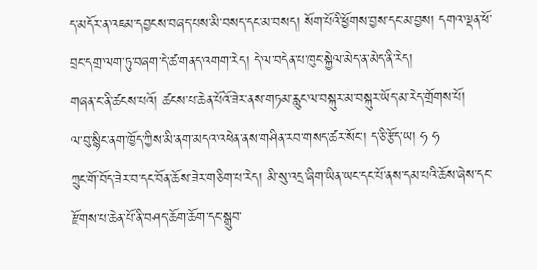ད་མདོར་ན་འཇམ་དབྱངས་བཞད་པས་མི་བསད་དང་མ་བསད། སོག་པོའི་ཕྱོགས་བྱས་དང་མ་བྱས། དགའ་ལྡན་ཕོ་བྲང་དགྲ་ལག་ཏུ་བཞག་དེ་ཚ་གནད་འགག་རེད། དེ་ལ་བདེན་པ་ཁུང་སྐྱེལ་མེད་ན་མེད་ནི་རེད།
གཞན་ང་ནི་ཚངས་པའོ། ཚངས་པ་ཆེན་པོའོ་ཟེར་ནས་གཏམ་རླུང་ལ་བསྐུར་མ་བསྐུར་ཡོད་མ་རེད་གྲོགས་པོ།
ལ་བུ་སྙིང་ནག་ཁྱོད་ཀྱིས་མི་ནག་མདའ་འཕེན་ནས་གཤིན་རབ་གསད་ཚར་སོང་། ད་ཅི་རྩོད་ཡ། ཧ ཧ
ཀྲུང་གོ་བོད་ཟེར་བ་དང་བོན་ཆོས་ཟེར་གཅིག་པ་རེད། མི་སུ་འདྲ་ཞིག་ཡིན་ཡང་དང་པོ་ནས་དམ་པའི་ཆོས་ཞེས་དང་རྫོགས་པ་ཆེན་པོ་ནི་བཤད་ཆོག་ཆོག་དང་སྒྲུབ་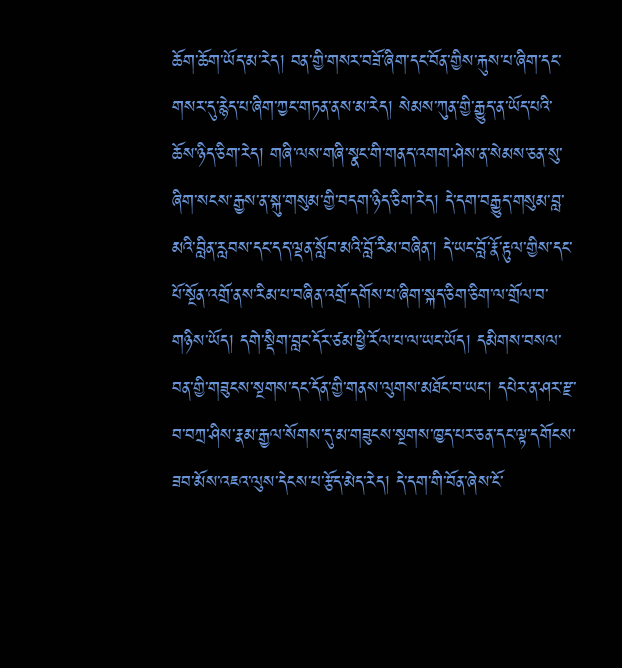ཆོག་ཆོག་ཡོད་མ་རེད། བན་གྱི་གསར་བཟོ་ཞིག་དང་བོན་གྱིས་རྐུས་པ་ཞིག་དང་གསར་དུ་རྙེད་པ་ཞིག་ཀྱང་གཏན་ནས་མ་རེད། སེམས་ཀུན་གྱི་རྒྱུད་ན་ཡོད་པའི་ཆོས་ཉིད་ཅིག་རེད། གཞི་ལས་གཞི་སྣང་གི་གནད་འགག་ཤེས་ན་སེམས་ཅན་སུ་ཞིག་སངས་རྒྱས་ན་སྐུ་གསུམ་གྱི་བདག་ཉིད་ཅིག་རེད། དེ་དག་བརྒྱུད་གསུམ་བླ་མའི་བླིན་རླབས་དང་དད་ལྡན་སློབ་མའི་བློ་རིམ་བཞིན་། དེ་ཡང་བློ་རྣོ་རྟུལ་གྱིས་དང་པོ་སྔོན་འགྲོ་ནས་རིམ་པ་བཞིན་འགྲོ་དགོས་པ་ཞིག་སྐད་ཅིག་ཅིག་ལ་གྲོལ་བ་གཉིས་ཡོད། དགེ་སྡིག་བླང་དོར་ཙམ་ཕྱི་རོལ་པ་ལ་ཡང་ཡོད། དམིགས་བསལ་བན་གྱི་གཟུངས་སྔགས་དང་དོན་གྱི་གནས་ལུགས་མཐོང་བ་ཡང་། དཔེར་ན་ཤར་རྫ་བ་བཀྲ་ཤིས་རྣམ་རྒྱལ་སོགས་དུ་མ་གཟུངས་སྔགས་ཁྱད་པར་ཅན་དང་ལྟ་དགོངས་ཟབ་མོས་འཇའ་ལུས་དེངས་པ་རྩོད་མེད་རེད། དེ་དག་གི་བོན་ཞེས་ངོ་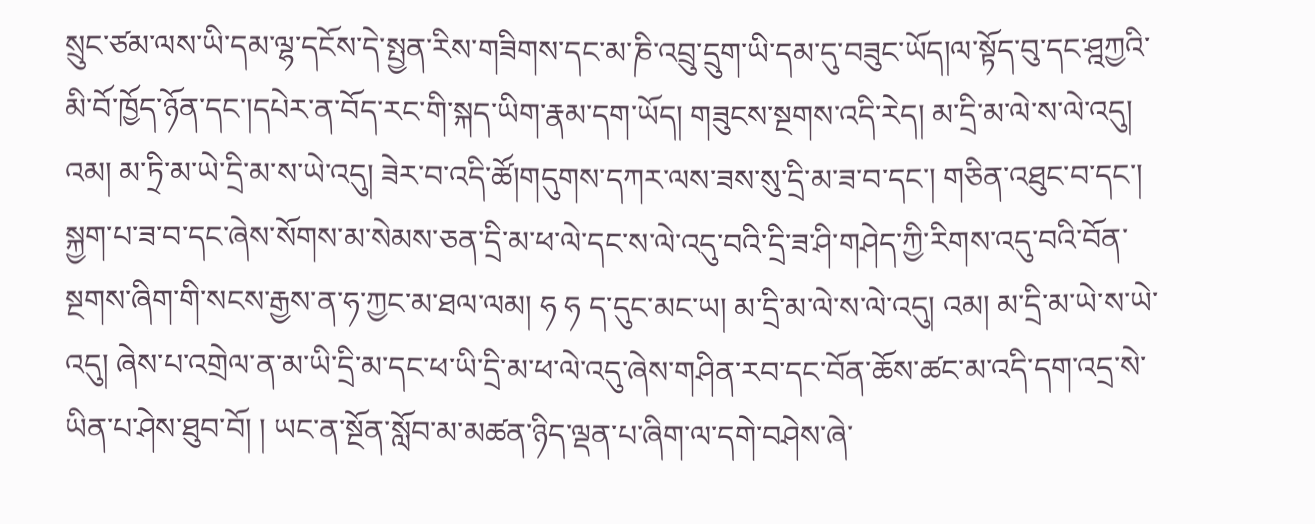སྲུང་ཙམ་ལས་ཡི་དམ་ལྷ་དངོས་དེ་སྤྱན་རིས་གཟིགས་དང་མ་ཎི་འབྲུ་དྲུག་ཡི་དམ་དུ་བཟུང་ཡོད།ལ་སྟོད་བུ་དང་ཤྰཀྱའི་མི་བོ་ཁྱོད་ཉོན་དང་།དཔེར་ན་བོད་རང་གི་སྐད་ཡིག་རྣམ་དག་ཡོད། གཟུངས་སྔགས་འདི་རེད། མ་དྲི་མ་ལེ་ས་ལེ་འདུ། འམ། མ་ཏྲི་མ་ཡེ་དྲི་མ་ས་ཡེ་འདུ། ཟེར་བ་འདི་ཚོ།གདུགས་དཀར་ལས་ཟས་སུ་དྲི་མ་ཟ་བ་དང་། གཅིན་འཐུང་བ་དང་། སྐྱག་པ་ཟ་བ་དང་ཞེས་སོགས་མ་སེམས་ཅན་དྲི་མ་ཕ་ལེ་དང་ས་ལེ་འདུ་བའི་དྲི་ཟ་ཤི་གཤེད་ཀྱི་རིགས་འདུ་བའི་བོན་སྔགས་ཞིག་གི་སངས་རྒྱས་ན་ཧ་ཀྱང་མ་ཐལ་ལམ། ཧ ཧ ད་དུང་མང་ཡ། མ་དྲི་མ་ལེ་ས་ལེ་འདུ། འམ། མ་དྲི་མ་ཡེ་ས་ཡེ་འདུ། ཞེས་པ་འགྲེལ་ན་མ་ཡི་དྲི་མ་དང་ཕ་ཡི་དྲི་མ་ཕ་ལེ་འདུ་ཞེས་གཤིན་རབ་དང་བོན་ཆོས་ཚང་མ་འདི་དག་འདྲ་སེ་ཡིན་པ་ཤེས་ཐུབ་བོ། ། ཡང་ན་སྔོན་སློབ་མ་མཚན་ཉིད་ལྡན་པ་ཞིག་ལ་དགེ་བཤེས་ཞེ་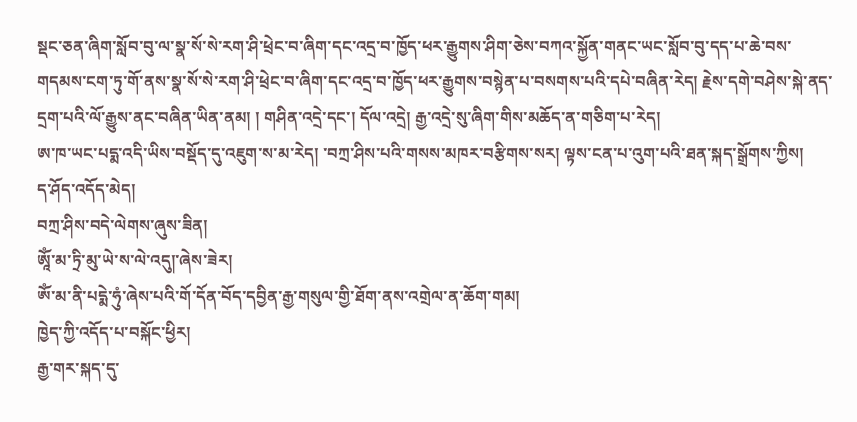སྡང་ཅན་ཞིག་སློབ་བུ་ལ་སྣ་སོ་སེ་རག་ཤི་ཕྲེང་བ་ཞིག་དང་འདྲ་བ་ཁྱོད་ཕར་རྒྱུགས་ཤིག་ཅེས་བཀའ་སྐྱོན་གནང་ཡང་སློབ་བུ་དད་པ་ཆེ་བས་གདམས་ངག་ཏུ་གོ་ནས་སྣ་སོ་སེ་རག་ཤི་ཕྲེང་བ་ཞིག་དང་འདྲ་བ་ཁྱོད་ཕར་རྒྱུགས་བསྙེན་པ་བསགས་པའི་དཔེ་བཞིན་རེད། རྗེས་དགེ་བཤེས་སྐེ་ནད་དྲག་པའི་ལོ་རྒྱུས་ནང་བཞིན་ཡིན་ནམ། ། གཤིན་འདྲེ་དང་། དོལ་འདྲེ། རྒྱ་འདྲེ་སུ་ཞིག་གིས་མཆོད་ན་གཅིག་པ་རེད།
ཨ་ཁ་ཡང་པདྨ་འདི་ཡིས་བསྡོད་དུ་འཇུག་ས་མ་རེད། ་བཀྲ་ཤིས་པའི་གསས་མཁར་བརྩིགས་སར། ལྟས་ངན་པ་འུག་པའི་ཐན་སྐད་སྒྲོགས་ཀྱིས།
ད་ཤོད་འདོད་མེད།
བཀྲ་ཤིས་བདེ་ལེགས་ཞུས་ཟིན།
ཨཱོཾ་མ་ཏྲི་མུ་ཡེ་ས་ལེ་འདུ།་ཞེས་ཟེར།
ཨོཾ་མ་ནི་པདྨེ་ཧུཾ་ཞེས་པའི་གོ་དོན་བོད་དབྱིན་རྒྱ་གསུལ་གྱི་ཐོག་ནས་འགྲེལ་ན་ཆོག་གམ།
ཁྱེད་ཀྱི་འདོད་པ་བསྐོང་ཕྱིར།
རྒྱ་གར་སྐད་དུ་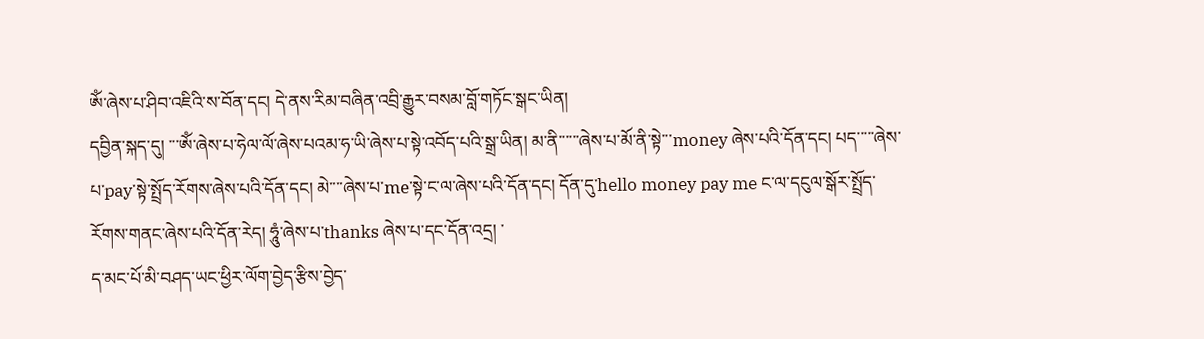ཨོཾ་ཞེས་པ་ཤིབ་འཇིའི་ས་བོན་དང། དེ་ནས་རིམ་བཞིན་འབྲི་རྒྱུར་བསམ་བློ་གཏོང་སྒང་ཡིན།
དབྱིན་སྐད་དུ། ་་་ཨོཾ་ཞེས་པ་ཧེལ་ལོ་ཞེས་པའམ་ཧ་ཡི་ཞེས་པ་སྟེ་འབོད་པའི་སྒྲ་ཡིན། མ་ནི་་་་་་ཞེས་པ་མོ་ནི་སྟེ་་་money ཞེས་པའི་དོན་དང། པད་་་་་ཞེས་པ་pay་སྟེ་སྤྲོད་རོགས་ཞེས་པའི་དོན་དང། མེ་་་་ཞེས་པ་me་སྟེ་ང་ལ་ཞེས་པའི་དོན་དང། དོན་དུ་hello money pay me ང་ལ་དངུལ་སྒོར་སྤྲོད་རོགས་གནང་ཞེས་པའི་དོན་རེད། ཧཱུཾ་ཞེས་པ་thanks ཞེས་པ་དང་དོན་འདྲ། ་
ད་མང་པོ་མི་བཤད་ཡང་ཕྱིར་ལོག་བྱེད་རྩིས་བྱེད་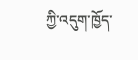ཀྱི་འདུག་ཁྱོད་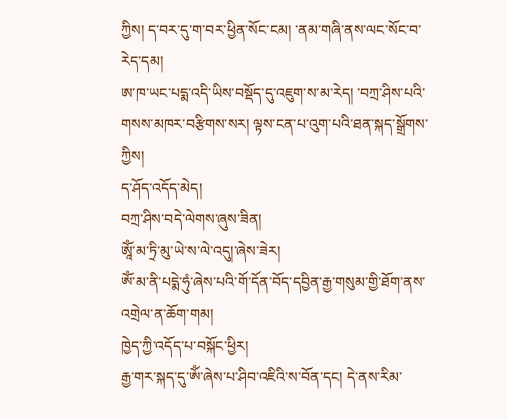ཀྱིས། ད་བར་དུ་ག་བར་ཕྱིན་སོང་ངམ། ་ནམ་གཞི་ནས་ལང་སོང་བ་རེད་དམ།
ཨ་ཁ་ཡང་པདྨ་འདི་ཡིས་བསྡོད་དུ་འཇུག་ས་མ་རེད། ་བཀྲ་ཤིས་པའི་གསས་མཁར་བརྩིགས་སར། ལྟས་ངན་པ་འུག་པའི་ཐན་སྐད་སྒྲོགས་ཀྱིས།
ད་ཤོད་འདོད་མེད།
བཀྲ་ཤིས་བདེ་ལེགས་ཞུས་ཟིན།
ཨཱོཾ་མ་ཏྲི་མུ་ཡེ་ས་ལེ་འདུ།་ཞེས་ཟེར།
ཨོཾ་མ་ནི་པདྨེ་ཧུཾ་ཞེས་པའི་གོ་དོན་བོད་དབྱིན་རྒྱ་གསུམ་གྱི་ཐོག་ནས་འགྲེལ་ན་ཆོག་གམ།
ཁྱེད་ཀྱི་འདོད་པ་བསྐོང་ཕྱིར།
རྒྱ་གར་སྐད་དུ་ཨོཾ་ཞེས་པ་ཤིབ་འཇིའི་ས་བོན་དང། དེ་ནས་རིམ་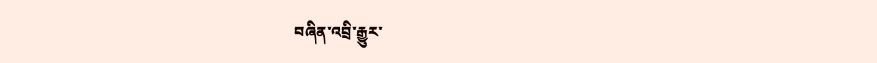བཞིན་འབྲི་རྒྱུར་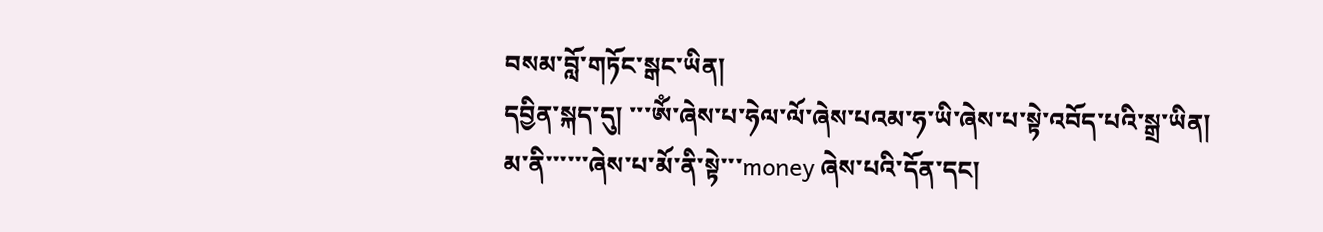བསམ་བློ་གཏོང་སྒང་ཡིན།
དབྱིན་སྐད་དུ། ་་་ཨོཾ་ཞེས་པ་ཧེལ་ལོ་ཞེས་པའམ་ཧ་ཡི་ཞེས་པ་སྟེ་འབོད་པའི་སྒྲ་ཡིན། མ་ནི་་་་་་ཞེས་པ་མོ་ནི་སྟེ་་་money ཞེས་པའི་དོན་དང།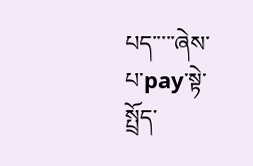པད་་་་་ཞེས་པ་pay་སྟེ་སྤྲོད་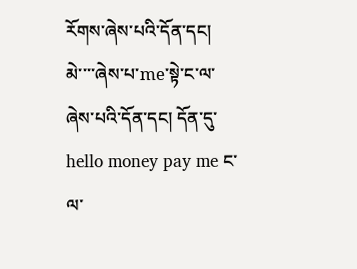རོགས་ཞེས་པའི་དོན་དང། མེ་་་་ཞེས་པ་me་སྟེ་ང་ལ་ཞེས་པའི་དོན་དང། དོན་དུ་hello money pay me ང་ལ་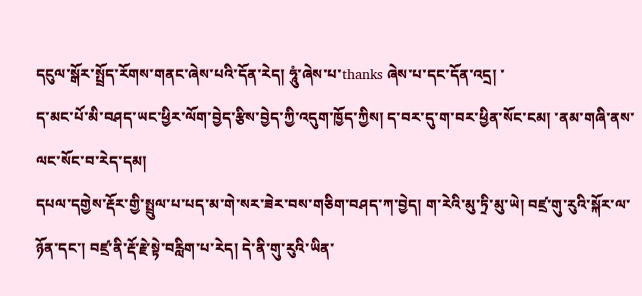དངུལ་སྒོར་སྤྲོད་རོགས་གནང་ཞེས་པའི་དོན་རེད། ཧཱུཾ་ཞེས་པ་thanks ཞེས་པ་དང་དོན་འདྲ། ་
ད་མང་པོ་མི་བཤད་ཡང་ཕྱིར་ལོག་བྱེད་རྩིས་བྱེད་ཀྱི་འདུག་ཁྱོད་ཀྱིས། ད་བར་དུ་ག་བར་ཕྱིན་སོང་ངམ། ་ནམ་གཞི་ནས་ལང་སོང་བ་རེད་དམ།
དཔལ་དགྱེས་རྡོར་གྱི་སྤྲུལ་པ་པད་མ་གེ་སར་ཟེར་བས་གཅིག་བཤད་ཀ་བྱེད། ག་རེའི་མུ་ཏྲི་མུ་ཡེ། བཛྲ་གུ་རུའི་སྐོར་ལ་ཉོན་དང་། བཛྲ་ནི་རྡོ་རྗེ་སྟེ་བརླིག་པ་རེད། དེ་ནི་གུ་རུའི་ཡིན་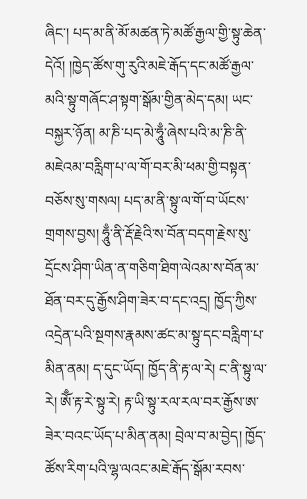ཞིང་། པད་མ་ནི་མོ་མཚན་ཏེ་མཚོ་རྒྱལ་གྱི་སྟུ་ཆེན་དེའོ། །ཁྱེད་ཚོས་གུ་རུའི་མཇེ་རྒོད་དང་མཚོ་རྒྱལ་མའི་སྟུ་གཞོང་ཤ་སྟག་སྒོམ་གྱིན་མེད་དམ། ཡང་བསྐྱར་ཉོན། མ་ཎི་པད་མེ་ཧཱུྃ་ཞེས་པའི་མ་ཎི་ནི་མཇེའམ་བརླིག་པ་ལ་གོ་བར་མི་ཕམ་གྱི་བསྟན་བཅོས་སུ་གསལ། པད་མ་ནི་སྟུ་ལ་གོ་བ་ཡོངས་གྲགས་བྱས། ཧཱུྃ་ནི་རྡོ་རྗེའི་ས་བོན་བདག་རྗེས་སུ་དྲོངས་ཤིག་ཡིན་ན་གཅིག་ཐིག་ལེའམ་ས་བོན་མ་ཐོན་བར་དུ་རྒྱོས་ཤིག་ཟེར་བ་དང་འདྲ། ཁྱོད་ཀྱིས་འདྲེན་པའི་སྔགས་རྣམས་ཚང་མ་སྟུ་དང་བརླིག་པ་མིན་ནམ། ད་དུང་ཡོད། ཁྱོད་ནི་རྟ་ལ་རེ། ང་ནི་སྟུ་ལ་རེ། ཨོྃ་རྟ་རེ་སྟུ་རེ། རྟ་ཡི་སྟུ་རལ་རལ་བར་རྒྱོས་ཨ་ཟེར་བའང་ཡོད་པ་མིན་ནམ། བྲེལ་བ་མ་བྱེད། ཁྱོད་ཚོས་རིག་པའི་ལྷ་ལའང་མཇེ་རྒོད་སྒོམ་རབས་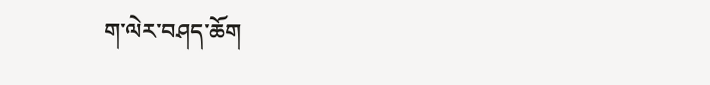ག་ལེར་བཤད་ཆོག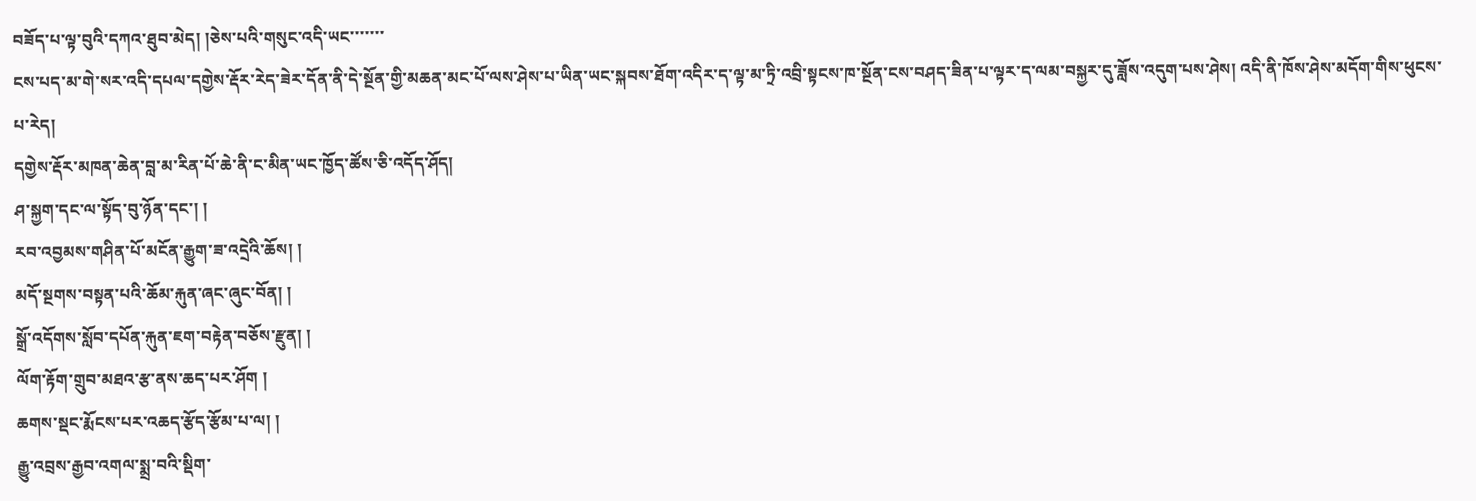བཟོད་པ་ལྟ་བུའི་དཀའ་ཐུབ་མེད། །ཅེས་པའི་གསུང་འདི་ཡང་་་་་་་
ངས་པད་མ་གེ་སར་འདི་དཔལ་དགྱེས་རྡོར་རེད་ཟེར་དོན་ནི་དེ་སྔོན་གྱི་མཆན་མང་པོ་ལས་ཤེས་པ་ཡིན་ཡང་སྐབས་ཐོག་འདིར་ད་ལྟ་མ་ཏྲི་འབྲི་སྟངས་ཁ་སྔོན་ངས་བཤད་ཟིན་པ་ལྟར་ད་ལམ་བསྐྱར་དུ་ཟློས་འདུག་པས་ཤེས། འདི་ནི་ཁོས་ཤེས་མདོག་གིས་ཕུངས་པ་རེད།
དགྱེས་རྡོར་མཁན་ཆེན་བླ་མ་རིན་པོ་ཆེ་ནི་ང་མིན་ཡང་ཁྱོད་ཚོས་ཅི་འདོད་ཤོད།
ཤ་སྐྱག་དང་ལ་སྟོད་བུ་ཉོན་དང་། །
རབ་འབྱམས་གཤིན་པོ་མངོན་རྒྱུག་ཟ་འདྲེའི་ཆོས། །
མདོ་སྔགས་བསྟན་པའི་ཆོམ་རྐུན་ཞང་ཞུང་བོན། །
སྒྲོ་འདོགས་སློབ་དཔོན་རྐུན་ཇག་བརྟེན་བཅོས་རྫུན། །
ལོག་རྟོག་གྲུབ་མཐའ་རྩ་ནས་ཆད་པར་ཤོག །
ཆགས་སྡང་རྨོངས་པར་འཆད་རྩོད་རྩོམ་པ་ལ། །
རྒྱུ་འབྲས་རྒྱབ་འགལ་སྨྲ་བའི་སྡིག་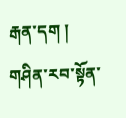རྒན་དག །
གཤིན་རབ་སྟོན་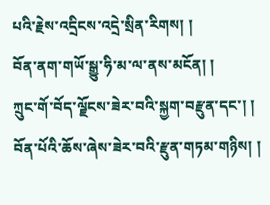པའི་རྗེས་འདྲིངས་འདྲེ་སྲིན་རིགས། །
བོན་ནག་གཡོ་སྒྱུ་ཧི་མ་ལ་ནས་མངོན། །
ཀྲུང་གོ་བོད་ལྗོངས་ཟེར་བའི་སྐྱག་བརྫུན་དང་། །
བོན་པོའི་ཆོས་ཞེས་ཟེར་བའི་རྫུན་གཏམ་གཉིས། །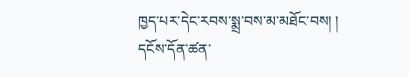ཁྱད་པར་དེང་རབས་སྨྲ་བས་མ་མཐོང་བས། །
དངོས་དོན་ཚན་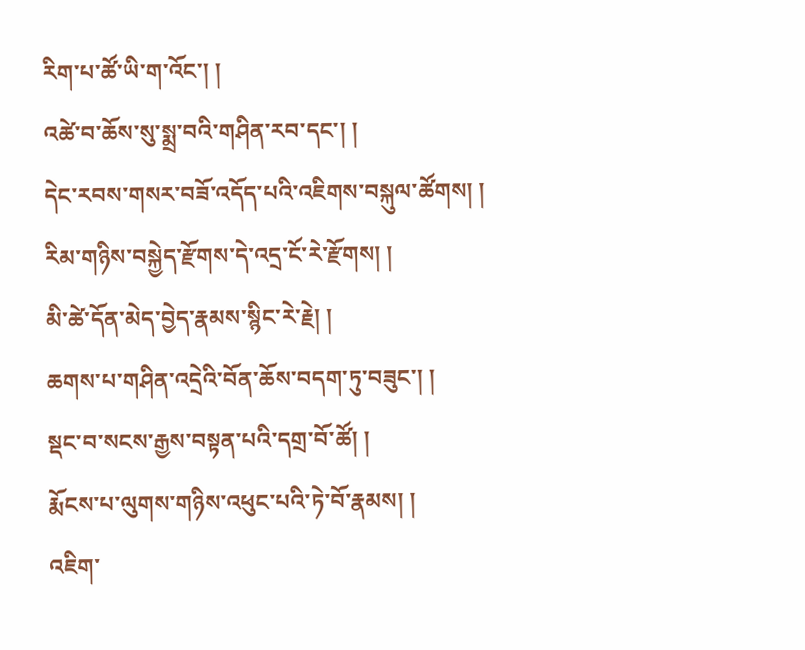རིག་པ་ཚོ་ཡི་ག་འོང་། །
འཚེ་བ་ཆོས་སུ་སྨྲ་བའི་གཤིན་རབ་དང་། །
དེང་རབས་གསར་བཟོ་འདོད་པའི་འཇིགས་བསྐུལ་ཚོགས། །
རིམ་གཉིས་བསྐྱེད་རྫོགས་དེ་འདྲ་ངོ་རེ་རྫོགས། །
མི་ཚེ་དོན་མེད་བྱེད་རྣམས་སྙིང་རེ་རྗེ། །
ཆགས་པ་གཤིན་འདྲེའི་བོན་ཆོས་བདག་ཏུ་བཟུང་། །
སྡང་བ་སངས་རྒྱས་བསྟན་པའི་དགྲ་བོ་ཚོ། །
རྨོངས་པ་ལུགས་གཉིས་འཕུང་པའི་ཏེ་བོ་རྣམས། །
འཇིག་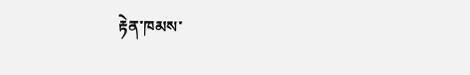རྟེན་ཁམས་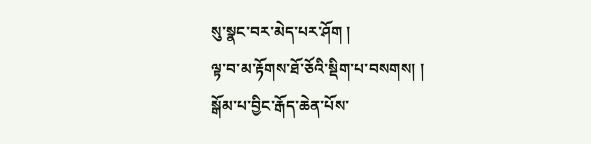སུ་སྣང་བར་མེད་པར་ཤོག །
ལྟ་བ་མ་རྟོགས་ཐོ་ཅོའི་སྡིག་པ་བསགས། །
སྒོམ་པ་བྱིང་རྒོད་ཆེན་པོས་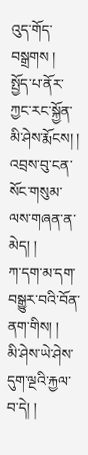འུད་གོད་བསྒྲགས །
སྤྱོད་པ་ནོར་ཀྱང་རང་སྐྱོན་མི་ཤེས་རྨོངས། །
འབྲས་བུ་ངན་སོང་གསུམ་ལས་གཞན་ན་མེད། །
ཀ་དག་མ་དག་བསྒྱུར་བའི་བོན་ནག་གིས། །
མི་ཤེས་ཡེ་ཤེས་དུག་ལྔའི་རྐྱལ་བ་དེ། །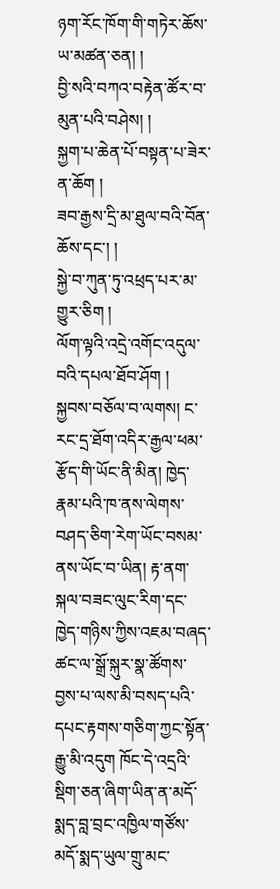ཉག་རོང་ཁོག་གི་གཏེར་ཆོས་ཡ་མཚན་ཅན། །
བྱི་སའི་བཀའ་བརྟེན་ཚོར་བ་མུན་པའི་བཤེས། །
སྐྱག་པ་ཆེན་པོ་བསྟན་པ་ཟེར་ན་ཆོག །
ཟབ་རྒྱས་དྲི་མ་ཐུལ་བའི་བོན་ཆོས་དང་། །
སྐྱེ་བ་ཀུན་ཏུ་འཕྲད་པར་མ་གྱུར་ཅིག །
ལོག་ལྟའི་འདྲེ་འགོང་འདུལ་བའི་དཔལ་ཐོབ་ཤོག །
སྐྱབས་བཅོལ་བ་ལགས། ང་རང་དྲ་ཐོག་འདིར་རྒྱལ་ཕམ་རྩོད་གི་ཡོང་ནི་མིན། ཁྱེད་རྣམ་པའི་ཁ་ནས་ལེགས་བཤད་ཅིག་རེག་ཡོང་བསམ་ནས་ཡོང་བ་ཡིན། རྟ་ནག་སྐལ་བཟང་ལུང་རིག་དང་ཁྱེད་གཉིས་ཀྱིས་འཇམ་བཞད་ཚང་ལ་སྒྲོ་སྐུར་སྣ་ཚོགས་བྱས་པ་ལས་མི་བསད་པའི་དཔང་རྟགས་གཅིག་ཀྱང་སྟོན་རྒྱུ་མི་འདུག ཁོང་དེ་འདྲའི་སྡིག་ཅན་ཞིག་ཡིན་ན་མདོ་སྨད་བླ་བྲང་འཁྱིལ་གཙོས་མདོ་སྨད་ཡུལ་གྲུ་མང་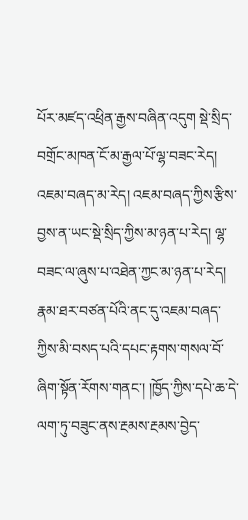པོར་མཛད་འཕྲིན་རྒྱས་བཞིན་འདུག སྡེ་སྲིད་བགྲོང་མཁན་ངོ་མ་རྒྱལ་པོ་ལྷ་བཟང་རེད། འཇམ་བཞད་མ་རེད། འཇམ་བཞད་ཀྱིས་རྩིས་བྱས་ན་ཡང་སྡེ་སྲིད་ཀྱིས་མ་ཉན་པ་རེད། ལྷ་བཟང་ལ་ཞུས་པ་འཐེན་ཀྱང་མ་ཉན་པ་རེད། རྣམ་ཐར་བཙན་པོའི་ནང་དུ་འཇམ་བཞད་ཀྱིས་མི་བསད་པའི་དཔང་རྟགས་གསལ་བོ་ཞིག་སྟོན་རོགས་གནང་། །ཁྱོད་ཀྱིས་དཔེ་ཆ་དེ་ལག་ཏུ་བཟུང་ནས་རྔམས་རྔམས་བྱེད་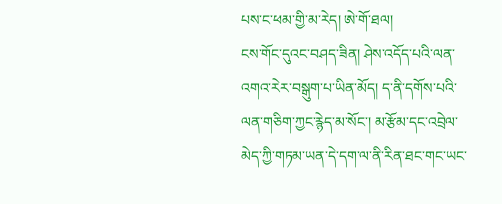པས་ང་ཕམ་གྱི་མ་རེད། ཨེ་གོ་ཐལ།
ངས་གོང་དུའང་བཤད་ཟིན། ཤེས་འདོད་པའི་ལན་འགའ་རེར་བསྒུག་པ་ཡིན་མོད། ད་ནི་དགོས་པའི་ལན་གཅིག་ཀྱང་རྙེད་མ་སོང་། མ་རྩོམ་དང་འབྲེལ་མེད་ཀྱི་གཏམ་ཡན་དེ་དག་ལ་ནི་རིན་ཐང་གང་ཡང་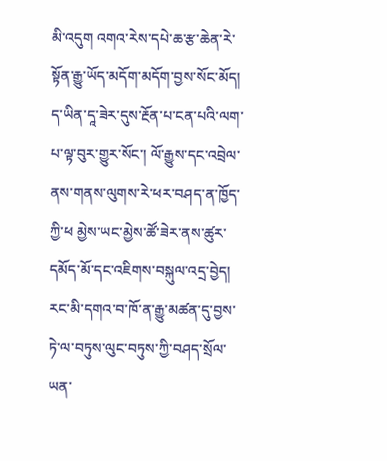མི་འདུག འགའ་རེས་དཔེ་ཆ་རྩ་ཆེན་རེ་སྟོན་རྒྱུ་ཡོད་མདོག་མདོག་བྱས་སོང་མོད། ད་ཡིན་དཱ་ཟེར་དུས་རྔོན་པ་ངན་པའི་ལག་པ་ལྟ་བུར་གྱུར་སོང་། ལོ་རྒྱུས་དང་འབྲེལ་ནས་གནས་ལུགས་རེ་ཕར་བཤད་ན་ཁྱོད་ཀྱི་ཕ མྱེས་ཡང་མྱེས་ཚོ་ཟེར་ནས་ཚུར་དམོད་མོ་དང་འཇིགས་བསྐུལ་འདྲ་བྱེད། རང་མི་དགའ་བ་ཁོ་ན་རྒྱུ་མཚན་དུ་བྱས་ཏེ་ལ་བཏུས་ལུང་བཏུས་ཀྱི་བཤད་སྲོལ་ཡན་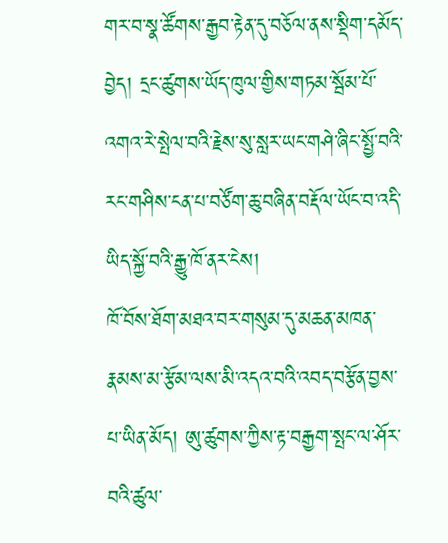གར་བ་སྣ་ཚོགས་རྒྱབ་རྟེན་དུ་བཅོལ་ནས་སྡིག་དམོད་བྱེད། དྲང་ཚུགས་ཡོད་ཁུལ་གྱིས་གཏམ་སྦོམ་པོ་འགའ་རེ་སྤེལ་བའི་རྗེས་སུ་སླར་ཡང་གཤེ་ཞིང་སྤྱོ་བའི་རང་གཤིས་ངན་པ་བཙོག་ཆུ་བཞིན་བརྡོལ་ཡོང་བ་འདི་ཡིད་སྐྱོ་བའི་རྒྱུ་ཁོ་ནར་ངེས།
ཁོ་བོས་ཐོག་མཐའ་བར་གསུམ་དུ་མཆན་མཁན་རྣམས་མ་རྩོམ་ལས་མི་འདའ་བའི་འབད་བརྩོན་བྱས་པ་ཡིན་མོད། ཨུ་ཚུགས་ཀྱིས་རྟ་བརྒྱག་སྤང་ལ་ཤོར་བའི་ཚུལ་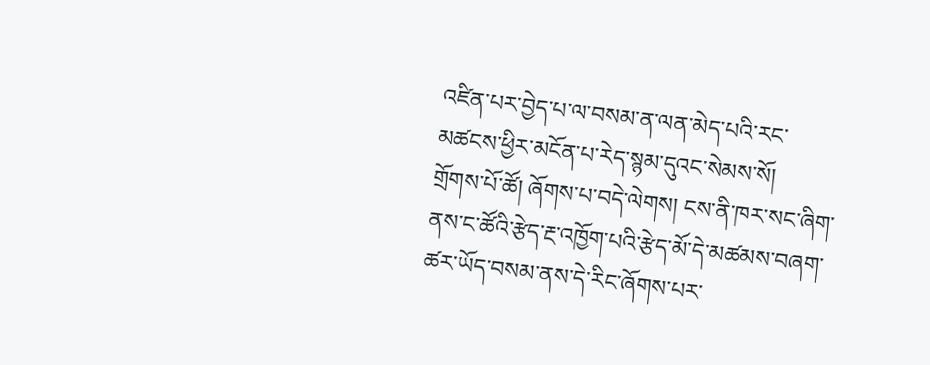འཛིན་པར་བྱེད་པ་ལ་བསམ་ན་ལན་མེད་པའི་རང་མཚངས་ཕྱིར་མངོན་པ་རེད་སྙམ་དུའང་སེམས་སོ།
གྲོགས་པོ་ཚོ། ཞོགས་པ་བདེ་ལེགས། ངས་ནི་ཁར་སང་ཞིག་ནས་ང་ཚོའི་རྩེད་རྔ་འཁྱོག་པའི་རྩེད་མོ་དེ་མཚམས་བཞག་ཚར་ཡོད་བསམ་ནས་དེ་རིང་ཞོགས་པར་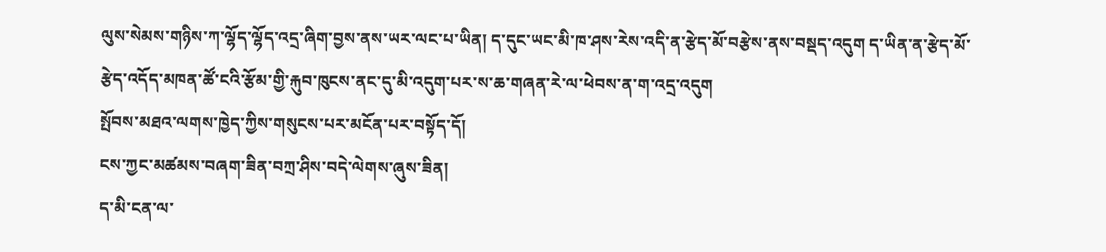ལུས་སེམས་གཉིས་ཀ་ལྷོད་ལྷོད་འདྲ་ཞིག་བྱས་ནས་ཡར་ལང་པ་ཡིན། ད་དུང་ཡང་མི་ཁ་ཤས་རེས་འདི་ན་རྩེད་མོ་བརྩེས་ནས་བསྡད་འདུག ད་ཡིན་ན་རྩེད་མོ་རྩེད་འདོད་མཁན་ཚོ་ངའི་རྩོམ་གྱི་རྐུབ་ཁུངས་ནང་དུ་མི་འདུག་པར་ས་ཆ་གཞན་རེ་ལ་ཕེབས་ན་ག་འདྲ་འདུག
སྤོབས་མཐའ་ལགས་ཁྱེད་ཀྱིས་གསུངས་པར་མངོན་པར་བསྟོད་དོ།
ངས་ཀྱང་མཚམས་བཞག་ཟིན་བཀྲ་ཤིས་བདེ་ལེགས་ཞུས་ཟིན།
ད་མི་ངན་ལ་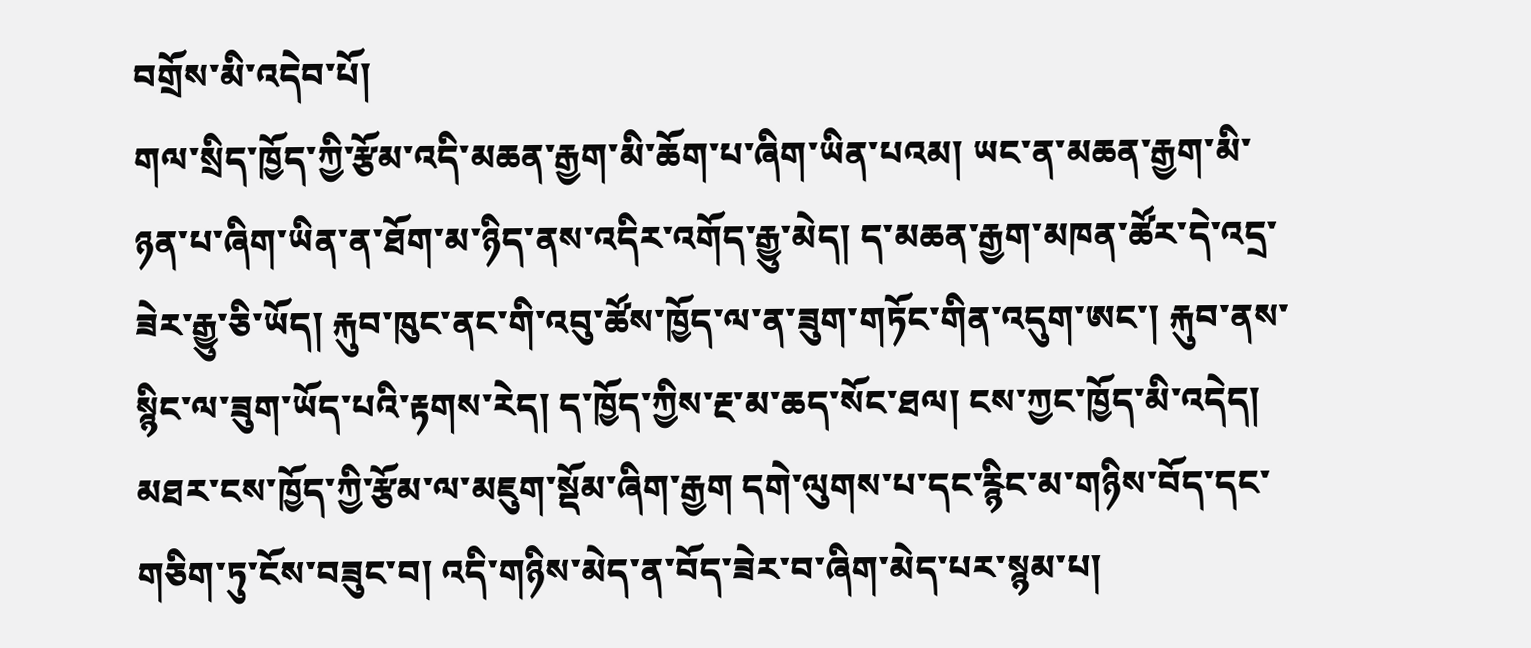བགྲོས་མི་འདེབ་པོ།
གལ་སྲིད་ཁྱོད་ཀྱི་རྩོམ་འདི་མཆན་རྒྱག་མི་ཆོག་པ་ཞིག་ཡིན་པའམ། ཡང་ན་མཆན་རྒྱག་མི་ཉན་པ་ཞིག་ཡིན་ན་ཐོག་མ་ཉིད་ནས་འདིར་འགོད་རྒྱུ་མེད། ད་མཆན་རྒྱག་མཁན་ཚོར་དེ་འདྲ་ཟེར་རྒྱུ་ཅི་ཡོད། རྐུབ་ཁུང་ནང་གི་འབུ་ཚོས་ཁྱོད་ལ་ན་ཟུག་གཏོང་གིན་འདུག་ཨང་། རྐུབ་ནས་སྙིང་ལ་ཟུག་ཡོད་པའི་རྟགས་རེད། ད་ཁྱོད་ཀྱིས་རྔ་མ་ཆད་སོང་ཐལ། ངས་ཀྱང་ཁྱོད་མི་འདེད། མཐར་ངས་ཁྱོད་ཀྱི་རྩོམ་ལ་མཇུག་སྡོམ་ཞིག་རྒྱག དགེ་ལུགས་པ་དང་རྙིང་མ་གཉིས་བོད་དང་གཅིག་ཏུ་ངོས་བཟུང་བ། འདི་གཉིས་མེད་ན་བོད་ཟེར་བ་ཞིག་མེད་པར་སྙམ་པ།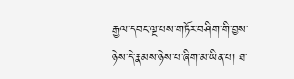རྒྱལ་དབང་ལྔ་པས་གཏོར་བཤིག་གི་བྱས་ཉེས་དེ་རྣམས་ཉེས་པ་ཞིག་མ་ཡིན་པ། ཐ་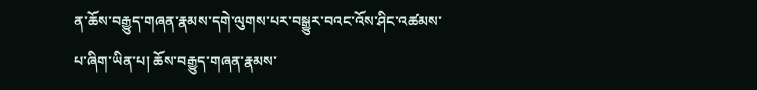ན་ཆོས་བརྒྱུད་གཞན་རྣམས་དགེ་ལུགས་པར་བསྒྱུར་བའང་འོས་ཤིང་འཚམས་པ་ཞིག་ཡིན་པ། ཆོས་བརྒྱུད་གཞན་རྣམས་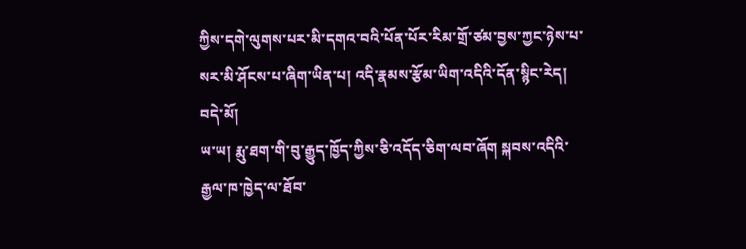ཀྱིས་དགེ་ལུགས་པར་མི་དགའ་བའི་པོན་པོར་རིམ་གྲོ་ཙམ་བྱས་ཀྱང་ཉེས་པ་སར་མི་ཤོངས་པ་ཞིག་ཡིན་པ། འདི་རྣམས་རྩོམ་ཡིག་འདིའི་དོན་སྙིང་རེད།
བདེ་མོ།
ཡ་ཡ། རྨུ་ཐག་གི་བུ་རྒྱུད་ཁྱོད་ཀྱིས་ཅི་འདོད་ཅིག་ལབ་ཞོག སྐབས་འདིའི་རྒྱལ་ཁ་ཁྱེད་ལ་ཐོབ་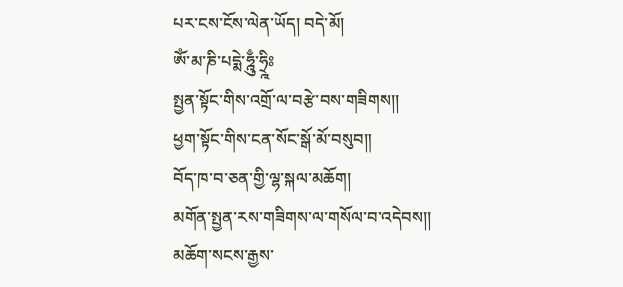པར་ངས་ངོས་ལེན་ཡོད། བདེ་མོ།
ཨོཾ་མ་ཎི་པདྨེ་ཧྰུྃ་ཧྲྰིཿ
སྤྱན་སྟོང་གིས་འགྲོ་ལ་བརྩེ་བས་གཟིགས།།
ཕྱག་སྟོང་གིས་ངན་སོང་སྒོ་མོ་བསུབ༎
བོད་ཁ་བ་ཅན་གྱི་ལྷ་སྐལ་མཆོག།
མགོན་སྤྱན་རས་གཟིགས་ལ་གསོལ་བ་འདེབས།།
མཆོག་སངས་རྒྱས་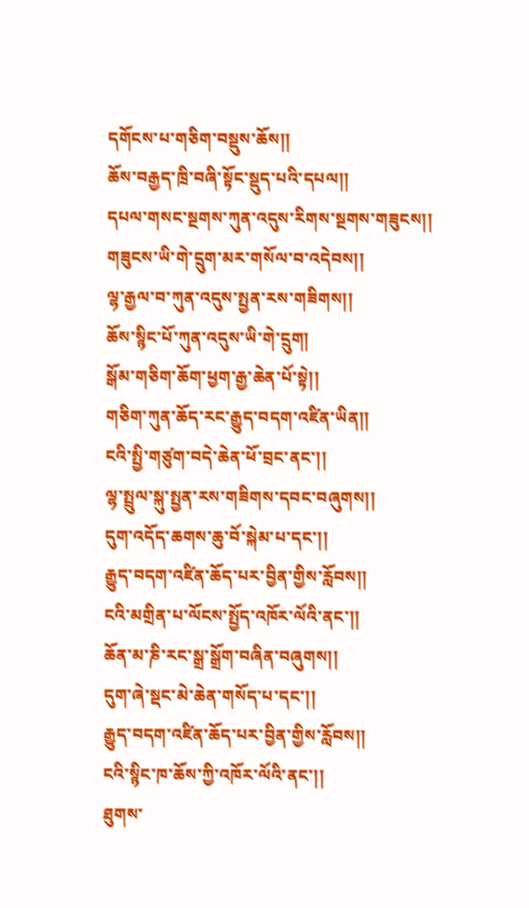དགོངས་པ་གཅིག་བསྡུས་ཆོས།།
ཆོས་བརྒྱད་ཁྲི་བཞི་སྟོང་སྡུད་པའི་དཔལ།།
དཔལ་གསང་སྔགས་ཀུན་འདུས་རིགས་སྔགས་གཟུངས།།
གཟུངས་ཡི་གེ་དྲུག་མར་གསོལ་བ་འདེབས།།
ལྷ་རྒྱལ་བ་ཀུན་འདུས་སྤྱན་རས་གཟིགས།།
ཆོས་སྙིང་པོ་ཀུན་འདུས་ཡི་གེ་དྲུག།
སྒོམ་གཅིག་ཆོག་ཕྱག་རྒྱ་ཆེན་པོ་སྟེ།།
གཅིག་ཀུན་ཆོད་རང་རྒྱུད་བདག་འཛིན་ཡིན།།
ངའི་སྤྱི་གཙུག་བདེ་ཆེན་ཕོ་བྲང་ནང་།།
ལྷ་སྤྲུལ་སྐུ་སྤྱན་རས་གཟིགས་དབང་བཞུགས།།
དུག་འདོད་ཆགས་ཆུ་བོ་སྐེམ་པ་དང་།།
རྒྱུད་བདག་འཛིན་ཆོད་པར་བྱིན་གྱིས་རློབས།།
ངའི་མགྲིན་པ་ལོངས་སྤྱོད་འཁོར་ལོའི་ནང་།།
ཆོན་མ་ཎི་རང་སྒྲ་སྒྲོག་བཞིན་བཞུགས།།
དུག་ཞེ་སྡང་མེ་ཆེན་གསོད་པ་དང་།།
རྒྱུད་བདག་འཛིན་ཆོད་པར་བྱིན་གྱིས་རློབས།།
ངའི་སྙིང་ཁ་ཆོས་ཀྱི་འཁོར་ལོའི་ནང་།།
ཐུགས་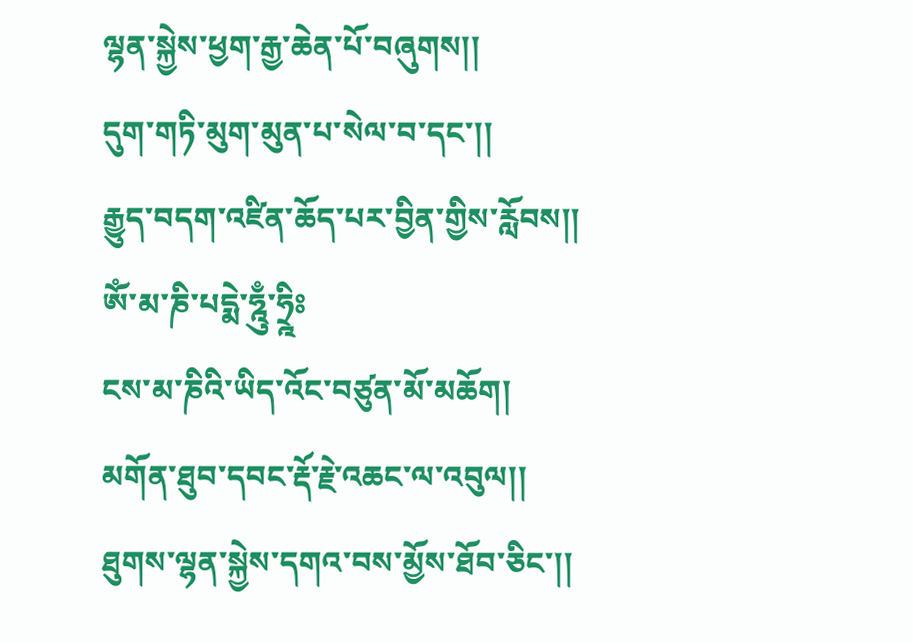ལྷན་སྐྱེས་ཕྱག་རྒྱ་ཆེན་པོ་བཞུགས།།
དུག་གཏི་མུག་མུན་པ་སེལ་བ་དང་།།
རྒྱུད་བདག་འཛིན་ཆོད་པར་བྱིན་གྱིས་རློབས།།
ཨོཾ་མ་ཎི་པདྨེ་ཧྰུྃ་ཧྲྰིཿ
ངས་མ་ཎིའི་ཡིད་འོང་བཙུན་མོ་མཆོག།
མགོན་ཐུབ་དབང་རྡོ་རྗེ་འཆང་ལ་འབུལ།།
ཐུགས་ལྷན་སྐྱེས་དགའ་བས་མྱོས་ཐོབ་ཅིང་།།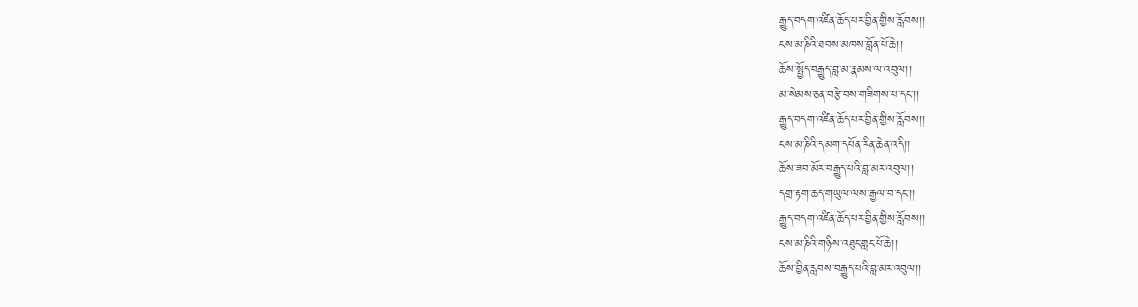རྒྱུད་བདག་འཛིན་ཆོད་པར་བྱིན་གྱིས་རློབས།།
ངས་མ་ཎིའི་ཐབས་མཁས་བློན་པོ་ཆེ།།
ཆོས་སྤྱོད་བརྒྱུད་བླ་མ་རྣམས་ལ་འབུལ།།
མ་སེམས་ཅན་བརྩེ་བས་གཟིགས་པ་དང་།།
རྒྱུད་བདག་འཛིན་ཆོད་པར་བྱིན་གྱིས་རློབས།།
ངས་མ་ཎིའི་དམག་དཔོན་རིན་ཆེན་འདི།།
ཆོས་ཟབ་མོར་བརྒྱུད་པའི་བླ་མར་འབུལ།།
དགྲ་རྟག་ཆད་གཡུལ་ལས་རྒྱལ་བ་དང་།།
རྒྱུད་བདག་འཛིན་ཆོད་པར་བྱིན་གྱིས་རློབས།།
ངས་མ་ཎིའི་གཉིས་འཐུང་གླང་པོ་ཆེ།།
ཆོས་བྱིན་རླབས་བརྒྱུད་པའི་བླ་མར་འབུལ།།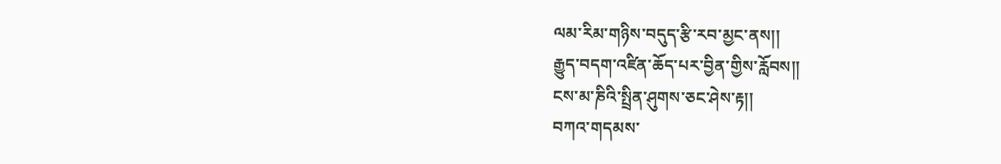ལམ་རིམ་གཉིས་བདུད་རྩི་རབ་མྱང་ནས།།
རྒྱུད་བདག་འཛིན་ཆོད་པར་བྱིན་གྱིས་རློབས།།
ངས་མ་ཎིའི་སྤྲིན་ཤུགས་ཅང་ཤེས་རྟ།།
བཀའ་གདམས་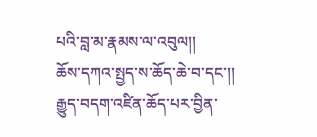པའི་བླ་མ་རྣམས་ལ་འབུལ།།
ཆོས་དཀའ་སྤྱད་ས་ཆོད་ཆེ་བ་དང་།།
རྒྱུད་བདག་འཛིན་ཆོད་པར་བྱིན་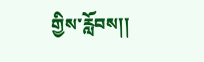གྱིས་རློབས།།